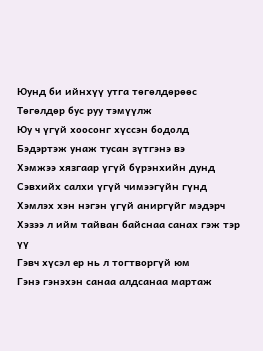Юунд би ийнхүү утга төгөлдөрөөс
Төгөлдөр бус руу тэмүүлж
Юу ч үгүй хоосонг хүссэн бодолд
Бэдэртэж унаж тусан зүтгэнэ вэ
Хэмжээ хязгаар үгүй бүрэнхийн дунд
Сэвхийх салхи үгүй чимээгүйн гүнд
Хэмлэх хэн нэгэн үгүй аниргүйг мэдэрч
Хэзээ л ийм тайван байснаа санах гэж тэр үү
Гэвч хүсэл ер нь л тогтворгүй юм
Гэнэ гэнэхэн санаа алдсанаа мартаж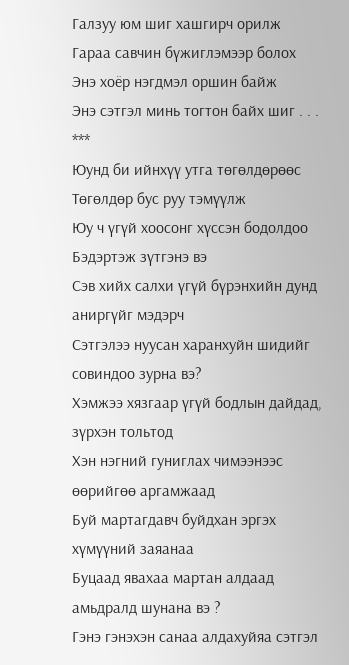Галзуу юм шиг хашгирч орилж
Гараа савчин бүжиглэмээр болох
Энэ хоёр нэгдмэл оршин байж
Энэ сэтгэл минь тогтон байх шиг . . .
***
Юунд би ийнхүү утга төгөлдөрөөс
Төгөлдөр бус руу тэмүүлж
Юу ч үгүй хоосонг хүссэн бодолдоо
Бэдэртэж зүтгэнэ вэ
Сэв хийх салхи үгүй бүрэнхийн дунд аниргүйг мэдэрч
Сэтгэлээ нуусан харанхуйн шидийг совиндоо зурна вэ?
Хэмжээ хязгаар үгүй бодлын дайдад, зүрхэн тольтод
Хэн нэгний гуниглах чимээнээс өөрийгөө аргамжаад
Буй мартагдавч буйдхан эргэх хүмүүний заяанаа
Буцаад явахаа мартан алдаад амьдралд шунана вэ ?
Гэнэ гэнэхэн санаа алдахуйяа сэтгэл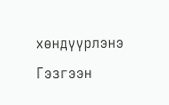хөндүүрлэнэ
Гэзгээн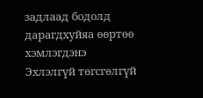задлаад бодолд дарагдхуйяа өөртөө хэмлэгдэнэ
Эхлэлгүй төгсгөлгүй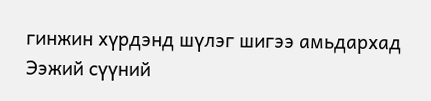гинжин хүрдэнд шүлэг шигээ амьдархад
Ээжий сүүний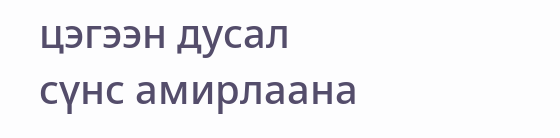цэгээн дусал сүнс амирлаана